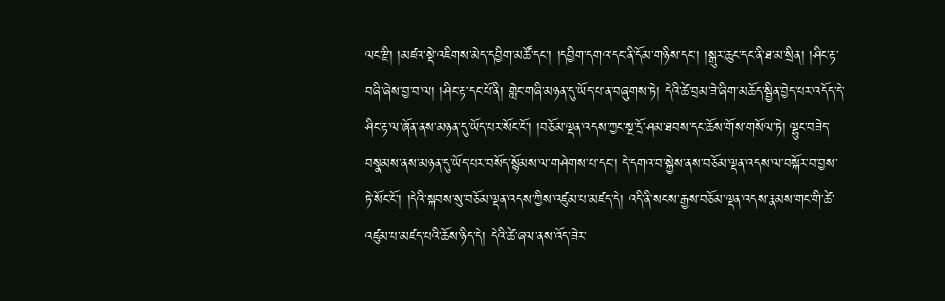ལང་རྫི། །མཛའ་སྡེ་འཇིགས་མེད་དབྱིག་མཚོ་དང་། །དབྱིག་དགའ་དང་ནི་དོམ་གཉིས་དང་། །སྒུར་ཆུང་དང་ནི་ཐ་མ་སྲིན། །ཤིང་རྟ་བཞི་ཞེས་བྱ་བ་ལ། །ཤིང་རྟ་དང་པོ་ནི། གླེང་གཞི་མཉན་དུ་ཡོད་པ་ན་བཞུགས་ཏེ། དེའི་ཚེ་བྲམ་ཟེ་ཞིག་མཆོད་སྦྱིན་བྱེད་པར་འདོད་དེ་ཤིང་རྟ་ལ་ཞོན་ནས་མཉན་དུ་ཡོད་པར་སོང་ངོ་། །བཅོམ་ལྡན་འདས་ཀྱང་སྔ་དྲོ་ཤམ་ཐབས་དང་ཆོས་གོས་གསོལ་ཏེ། ལྷུང་བཟེད་བསྣམས་ནས་མཉན་དུ་ཡོད་པར་བསོད་སྙོམས་ལ་གཤེགས་པ་དང་། དེ་དགའ་བ་སྐྱེས་ནས་བཅོམ་ལྡན་འདས་ལ་བསྐོར་བ་བྱས་ཏེ་སོང་ངོ་། །དེའི་སྐབས་སུ་བཅོམ་ལྡན་འདས་ཀྱིས་འཛུམ་པ་མཛད་དེ། འདི་ནི་སངས་རྒྱས་བཅོམ་ལྡན་འདས་རྣམས་གང་གི་ཚེ་འཛུམ་པ་མཛད་པའི་ཆོས་ཉིད་དེ། དེའི་ཚེ་ཞལ་ནས་འོད་ཟེར་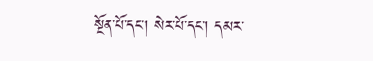སྔོན་པོ་དང་། སེར་པོ་དང་། དམར་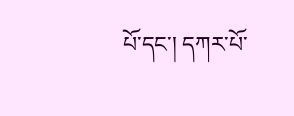པོ་དང་། དཀར་པོ་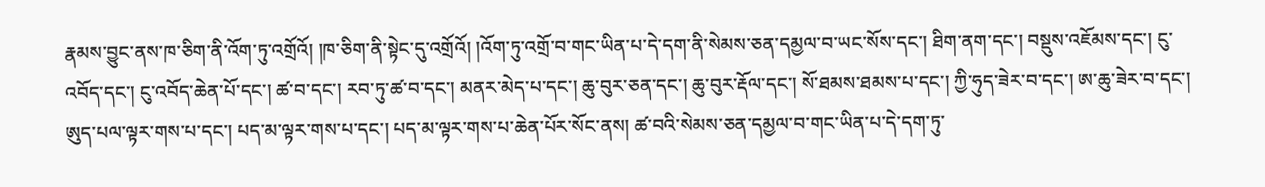རྣམས་བྱུང་ནས་ཁ་ཅིག་ནི་འོག་ཏུ་འགྲོའོ། །ཁ་ཅིག་ནི་སྟེང་དུ་འགྲོའོ། །འོག་ཏུ་འགྲོ་བ་གང་ཡིན་པ་དེ་དག་ནི་སེམས་ཅན་དམྱལ་བ་ཡང་སོས་དང་། ཐིག་ནག་དང་། བསྡུས་འཇོམས་དང་། ངུ་འབོད་དང་། ངུ་འབོད་ཆེན་པོ་དང་། ཚ་བ་དང་། རབ་ཏུ་ཚ་བ་དང་། མནར་མེད་པ་དང་། ཆུ་བུར་ཅན་དང་། ཆུ་བུར་རྡོལ་དང་། སོ་ཐམས་ཐམས་པ་དང་། ཀྱི་ཧུད་ཟེར་བ་དང་། ཨ་ཆུ་ཟེར་བ་དང་། ཨུད་པལ་ལྟར་གས་པ་དང་། པད་མ་ལྟར་གས་པ་དང་། པད་མ་ལྟར་གས་པ་ཆེན་པོར་སོང་ནས། ཚ་བའི་སེམས་ཅན་དམྱལ་བ་གང་ཡིན་པ་དེ་དག་ཏུ་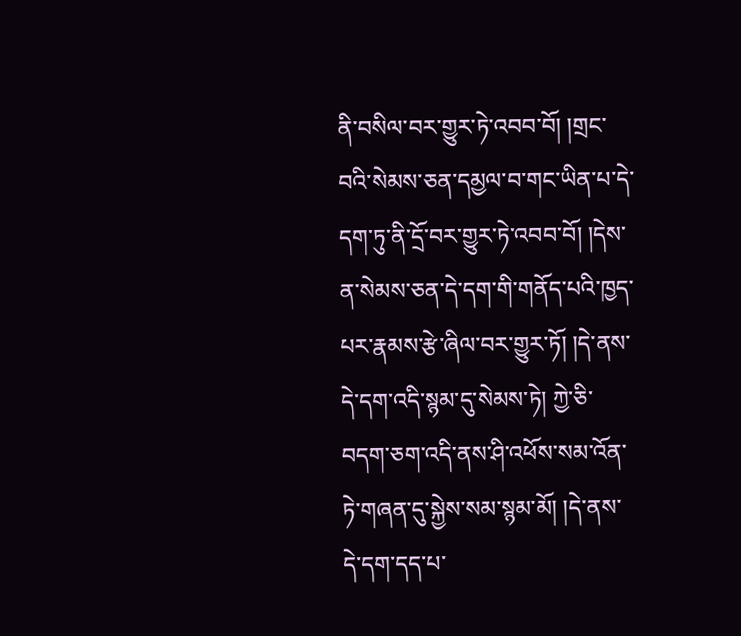ནི་བསིལ་བར་གྱུར་ཏེ་འབབ་བོ། །གྲང་བའི་སེམས་ཅན་དམྱལ་བ་གང་ཡིན་པ་དེ་དག་ཏུ་ནི་དྲོ་བར་གྱུར་ཏེ་འབབ་བོ། །དེས་ན་སེམས་ཅན་དེ་དག་གི་གནོད་པའི་ཁྱད་པར་རྣམས་རྩེ་ཞིལ་བར་གྱུར་ཏོ། །དེ་ནས་དེ་དག་འདི་སྙམ་དུ་སེམས་ཏེ། ཀྱེ་ཅི་བདག་ཅག་འདི་ནས་ཤི་འཕོས་སམ་འོན་ཏེ་གཞན་དུ་སྐྱེས་སམ་སྙམ་མོ། །དེ་ནས་དེ་དག་དད་པ་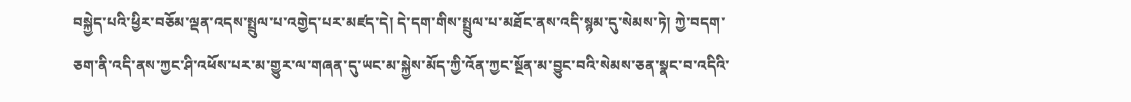བསྐྱེད་པའི་ཕྱིར་བཅོམ་ལྡན་འདས་སྤྲུལ་པ་འགྱེད་པར་མཛད་དེ། དེ་དག་གིས་སྤྲུལ་པ་མཐོང་ནས་འདི་སྙམ་དུ་སེམས་ཏེ། ཀྱེ་བདག་ཅག་ནི་འདི་ནས་ཀྱང་ཤི་འཕོས་པར་མ་གྱུར་ལ་གཞན་དུ་ཡང་མ་སྐྱེས་མོད་ཀྱི་འོན་ཀྱང་སྔོན་མ་བྱུང་བའི་སེམས་ཅན་སྣང་བ་འདིའི་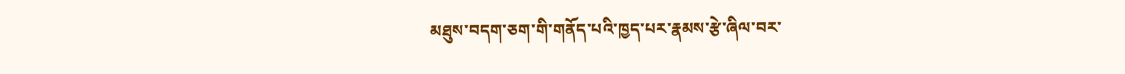མཐུས་བདག་ཅག་གི་གནོད་པའི་ཁྱད་པར་རྣམས་རྩེ་ཞིལ་བར་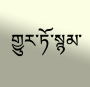གྱུར་ཏོ་སྙམ་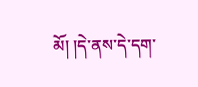མོ། །དེ་ནས་དེ་དག་